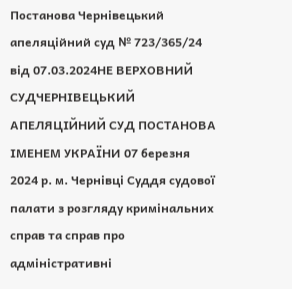Постанова Чернівецький апеляційний суд № 723/365/24
від 07.03.2024НЕ ВЕРХОВНИЙ СУДЧЕРНІВЕЦЬКИЙ АПЕЛЯЦІЙНИЙ СУД ПОСТАНОВА ІМЕНЕМ УКРАЇНИ 07 березня 2024 р. м. Чернівці Суддя судової палати з розгляду кримінальних справ та справ про адміністративні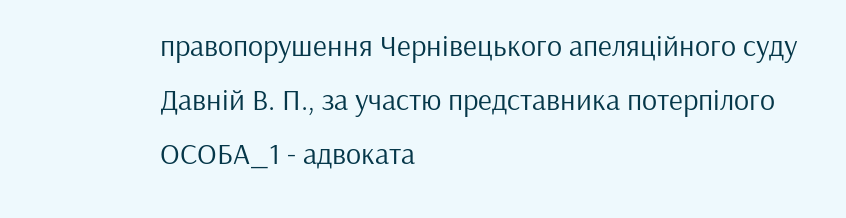правопорушення Чернівецького апеляційного суду Давній В. П., за участю представника потерпілого ОСОБА_1 - адвоката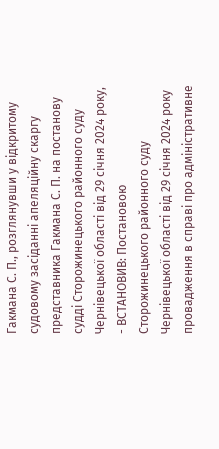Гакмана С. П., розглянувши у відкритому судовому засіданні апеляційну скаргу представника Гакмана С. П. на постанову судді Сторожинецького районного суду Чернівецької області від 29 січня 2024 року, - ВСТАНОВИВ: Постановою Сторожинецького районного суду Чернівецької області від 29 січня 2024 року провадження в справі про адміністративне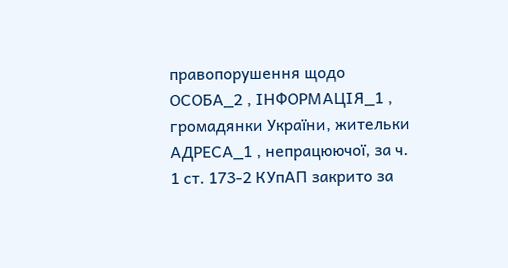правопорушення щодо ОСОБА_2 , ІНФОРМАЦІЯ_1 , громадянки України, жительки АДРЕСА_1 , непрацюючої, за ч. 1 ст. 173-2 КУпАП закрито за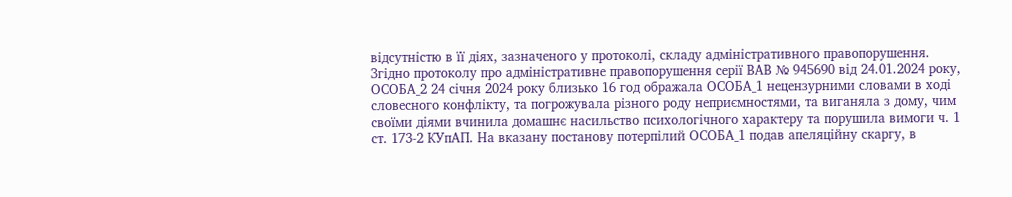відсутністю в її діях, зазначеного у протоколі, складу адміністративного правопорушення. Згідно протоколу про адміністративне правопорушення серії ВАВ № 945690 від 24.01.2024 року, ОСОБА_2 24 січня 2024 року близько 16 год ображала ОСОБА_1 нецензурними словами в ході словесного конфлікту, та погрожувала різного роду неприємностями, та виганяла з дому, чим своїми діями вчинила домашнє насильство психологічного характеру та порушила вимоги ч. 1 ст. 173-2 КУпАП. На вказану постанову потерпілий ОСОБА_1 подав апеляційну скаргу, в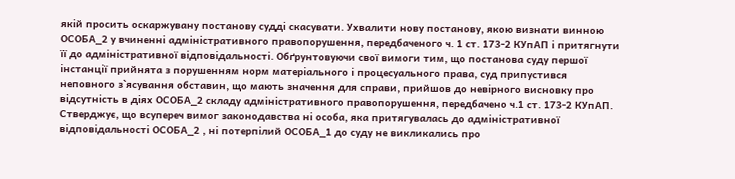якій просить оскаржувану постанову судді скасувати. Ухвалити нову постанову, якою визнати винною ОСОБА_2 у вчиненні адміністративного правопорушення, передбаченого ч. 1 ст. 173-2 КУпАП і притягнути її до адміністративної відповідальності. Обґрунтовуючи свої вимоги тим, що постанова суду першої інстанції прийнята з порушенням норм матеріального і процесуального права, суд припустився неповного з`ясування обставин, що мають значення для справи, прийшов до невірного висновку про відсутність в діях ОСОБА_2 складу адміністративного правопорушення, передбачено ч.1 ст. 173-2 КУпАП. Стверджує, що всупереч вимог законодавства ні особа, яка притягувалась до адміністративної відповідальності ОСОБА_2 , ні потерпілий ОСОБА_1 до суду не викликались про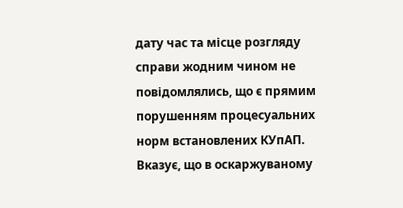дату час та місце розгляду справи жодним чином не повідомлялись, що є прямим порушенням процесуальних норм встановлених КУпАП. Вказує, що в оскаржуваному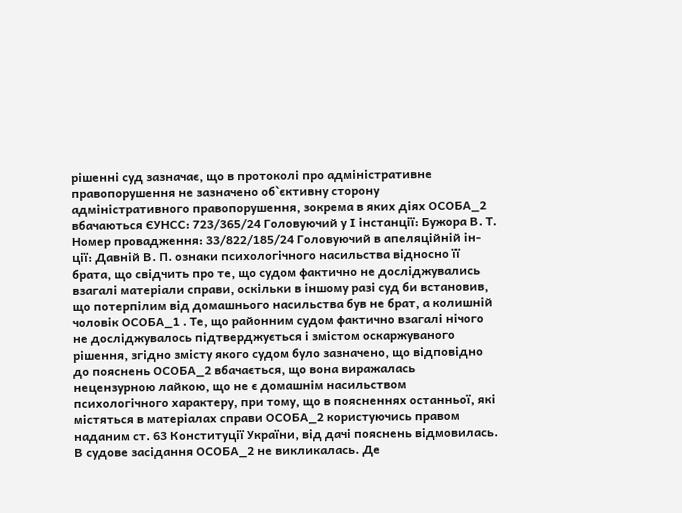рішенні суд зазначає, що в протоколі про адміністративне правопорушення не зазначено об`єктивну сторону адміністративного правопорушення, зокрема в яких діях ОСОБА_2 вбачаються ЄУНСС: 723/365/24 Головуючий у І інстанції: Бужора В. Т. Номер провадження: 33/822/185/24 Головуючий в апеляційній ін-ції: Давній В. П. ознаки психологічного насильства відносно її брата, що свідчить про те, що судом фактично не досліджувались взагалі матеріали справи, оскільки в іншому разі суд би встановив, що потерпілим від домашнього насильства був не брат, а колишній чоловік ОСОБА_1 . Те, що районним судом фактично взагалі нічого не досліджувалось підтверджується і змістом оскаржуваного рішення, згідно змісту якого судом було зазначено, що відповідно до пояснень ОСОБА_2 вбачається, що вона виражалась нецензурною лайкою, що не є домашнім насильством психологічного характеру, при тому, що в поясненнях останньої, які містяться в матеріалах справи ОСОБА_2 користуючись правом наданим ст. 63 Конституції України, від дачі пояснень відмовилась. В судове засідання ОСОБА_2 не викликалась. Де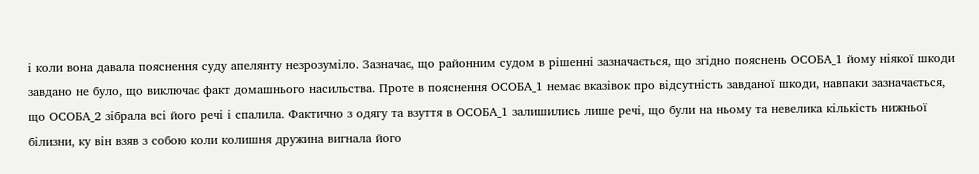і коли вона давала пояснення суду апелянту незрозуміло. Зазначає, що районним судом в рішенні зазначається, що згідно пояснень ОСОБА_1 йому ніякої шкоди завдано не було, що виключає факт домашнього насильства. Проте в пояснення ОСОБА_1 немає вказівок про відсутність завданої шкоди, навпаки зазначається, що ОСОБА_2 зібрала всі його речі і спалила. Фактично з одягу та взуття в ОСОБА_1 залишились лише речі, що були на ньому та невелика кількість нижньої білизни, ку він взяв з собою коли колишня дружина вигнала його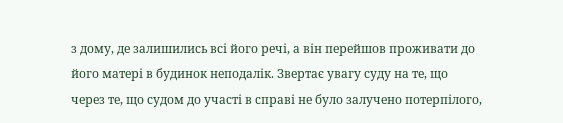з дому, де залишились всі його речі, а він перейшов проживати до його матері в будинок неподалік. Звертає увагу суду на те, що через те, що судом до участі в справі не було залучено потерпілого,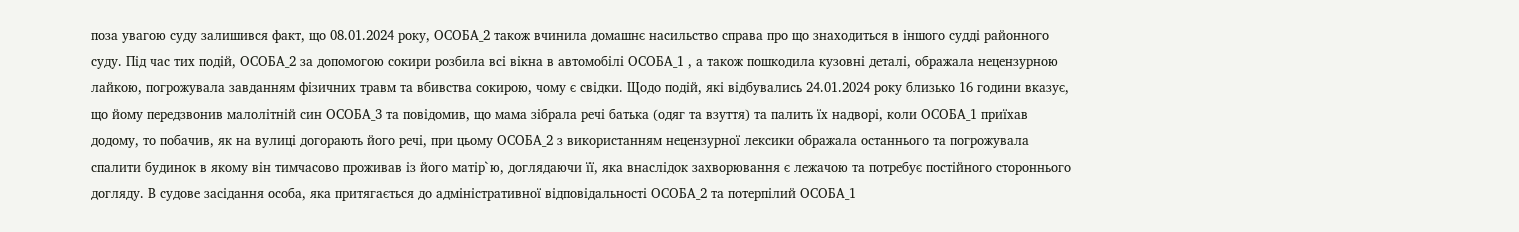поза увагою суду залишився факт, що 08.01.2024 року, ОСОБА_2 також вчинила домашнє насильство справа про що знаходиться в іншого судді районного суду. Під час тих подій, ОСОБА_2 за допомогою сокири розбила всі вікна в автомобілі ОСОБА_1 , а також пошкодила кузовні деталі, ображала нецензурною лайкою, погрожувала завданням фізичних травм та вбивства сокирою, чому є свідки. Щодо подій, які відбувались 24.01.2024 року близько 16 години вказує, що йому передзвонив малолітній син ОСОБА_3 та повідомив, що мама зібрала речі батька (одяг та взуття) та палить їх надворі, коли ОСОБА_1 приїхав додому, то побачив, як на вулиці догорають його речі, при цьому ОСОБА_2 з використанням нецензурної лексики ображала останнього та погрожувала спалити будинок в якому він тимчасово проживав із його матір`ю, доглядаючи її, яка внаслідок захворювання є лежачою та потребує постійного стороннього догляду. В судове засідання особа, яка притягається до адміністративної відповідальності ОСОБА_2 та потерпілий ОСОБА_1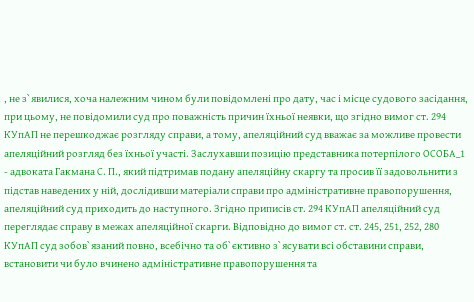, не з`явилися, хоча належним чином були повідомлені про дату, час і місце судового засідання, при цьому, не повідомили суд про поважність причин їхньої неявки, що згідно вимог ст. 294 КУпАП не перешкоджає розгляду справи, а тому, апеляційний суд вважає за можливе провести апеляційний розгляд без їхньої участі. Заслухавши позицію представника потерпілого ОСОБА_1 - адвоката Гакмана С. П., який підтримав подану апеляційну скаргу та просив її задовольнити з підстав наведених у ній, дослідивши матеріали справи про адміністративне правопорушення, апеляційний суд приходить до наступного. Згідно приписів ст. 294 КУпАП апеляційний суд переглядає справу в межах апеляційної скарги. Відповідно до вимог ст. ст. 245, 251, 252, 280 КУпАП суд зобов`язаний повно, всебічно та об`єктивно з`ясувати всі обставини справи, встановити чи було вчинено адміністративне правопорушення та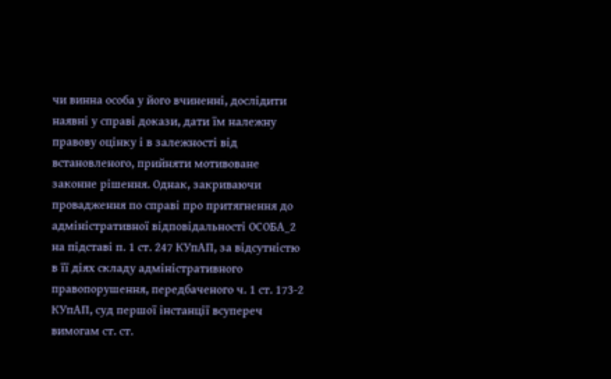чи винна особа у його вчиненні, дослідити наявні у справі докази, дати їм належну правову оцінку і в залежності від встановленого, прийняти мотивоване законне рішення. Однак, закриваючи провадження по справі про притягнення до адміністративної відповідальності ОСОБА_2 на підставі п. 1 ст. 247 КУпАП, за відсутністю в її діях складу адміністративного правопорушення, передбаченого ч. 1 ст. 173-2 КУпАП, суд першої інстанції всупереч вимогам ст. ст.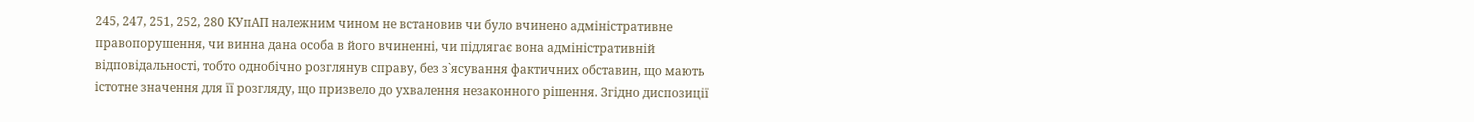245, 247, 251, 252, 280 КУпАП належним чином не встановив чи було вчинено адміністративне правопорушення, чи винна дана особа в його вчиненні, чи підлягає вона адміністративній відповідальності, тобто однобічно розглянув справу, без з`ясування фактичних обставин, що мають істотне значення для її розгляду, що призвело до ухвалення незаконного рішення. Згідно диспозиції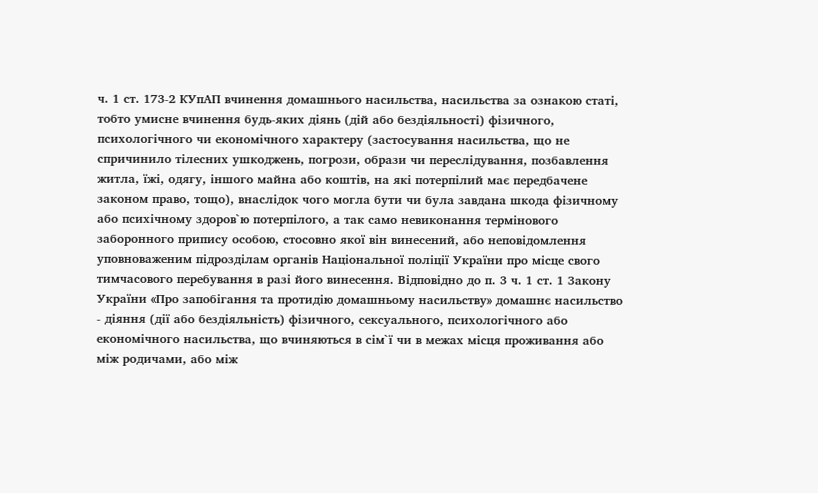ч. 1 ст. 173-2 КУпАП вчинення домашнього насильства, насильства за ознакою статі, тобто умисне вчинення будь-яких діянь (дій або бездіяльності) фізичного, психологічного чи економічного характеру (застосування насильства, що не спричинило тілесних ушкоджень, погрози, образи чи переслідування, позбавлення житла, їжі, одягу, іншого майна або коштів, на які потерпілий має передбачене законом право, тощо), внаслідок чого могла бути чи була завдана шкода фізичному або психічному здоров`ю потерпілого, а так само невиконання термінового заборонного припису особою, стосовно якої він винесений, або неповідомлення уповноваженим підрозділам органів Національної поліції України про місце свого тимчасового перебування в разі його винесення. Відповідно до п. 3 ч. 1 ст. 1 Закону України «Про запобігання та протидію домашньому насильству» домашнє насильство - діяння (дії або бездіяльність) фізичного, сексуального, психологічного або економічного насильства, що вчиняються в сім`ї чи в межах місця проживання або між родичами, або між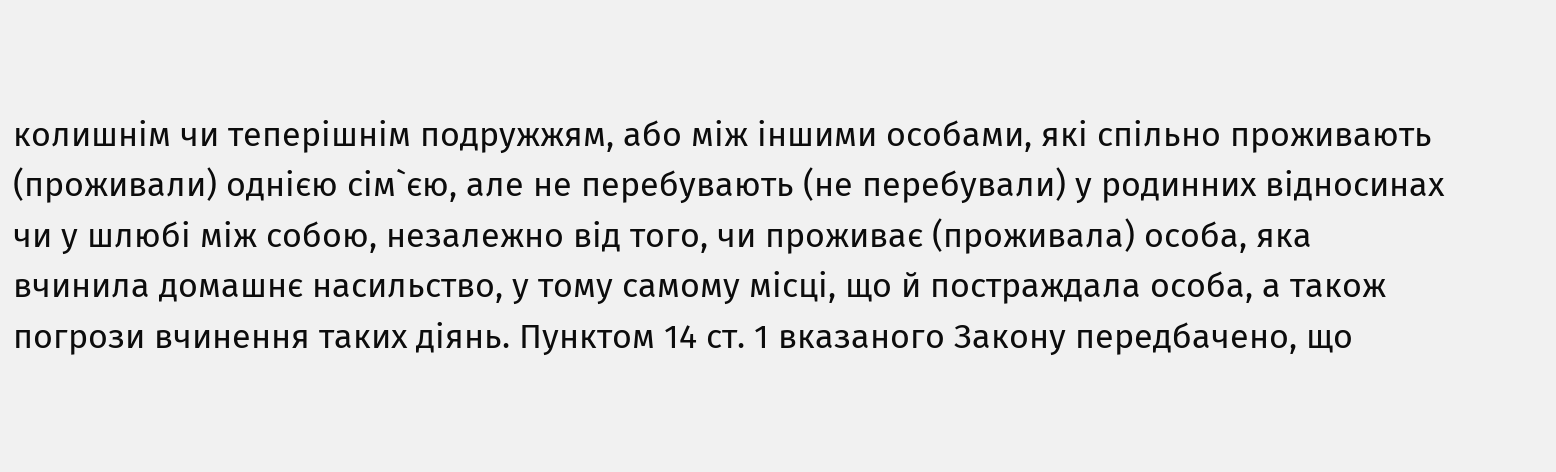колишнім чи теперішнім подружжям, або між іншими особами, які спільно проживають (проживали) однією сім`єю, але не перебувають (не перебували) у родинних відносинах чи у шлюбі між собою, незалежно від того, чи проживає (проживала) особа, яка вчинила домашнє насильство, у тому самому місці, що й постраждала особа, а також погрози вчинення таких діянь. Пунктом 14 ст. 1 вказаного Закону передбачено, що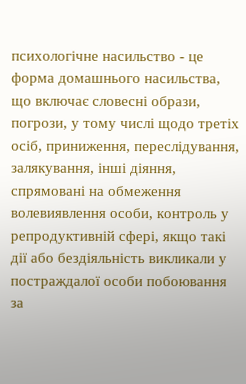психологічне насильство - це форма домашнього насильства, що включає словесні образи, погрози, у тому числі щодо третіх осіб, приниження, переслідування, залякування, інші діяння, спрямовані на обмеження волевиявлення особи, контроль у репродуктивній сфері, якщо такі дії або бездіяльність викликали у постраждалої особи побоювання за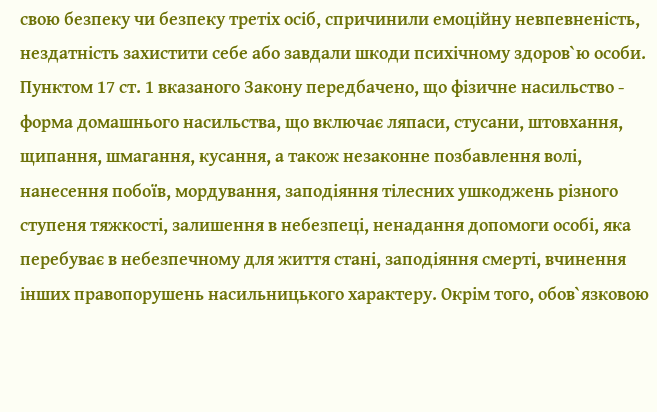свою безпеку чи безпеку третіх осіб, спричинили емоційну невпевненість, нездатність захистити себе або завдали шкоди психічному здоров`ю особи. Пунктом 17 ст. 1 вказаного Закону передбачено, що фізичне насильство - форма домашнього насильства, що включає ляпаси, стусани, штовхання, щипання, шмагання, кусання, а також незаконне позбавлення волі, нанесення побоїв, мордування, заподіяння тілесних ушкоджень різного ступеня тяжкості, залишення в небезпеці, ненадання допомоги особі, яка перебуває в небезпечному для життя стані, заподіяння смерті, вчинення інших правопорушень насильницького характеру. Окрім того, обов`язковою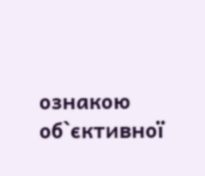ознакою об`єктивної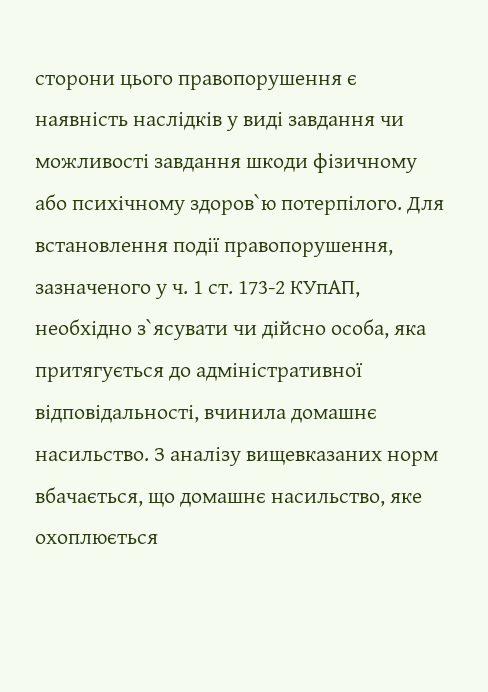сторони цього правопорушення є наявність наслідків у виді завдання чи можливості завдання шкоди фізичному або психічному здоров`ю потерпілого. Для встановлення події правопорушення, зазначеного у ч. 1 ст. 173-2 КУпАП, необхідно з`ясувати чи дійсно особа, яка притягується до адміністративної відповідальності, вчинила домашнє насильство. З аналізу вищевказаних норм вбачається, що домашнє насильство, яке охоплюється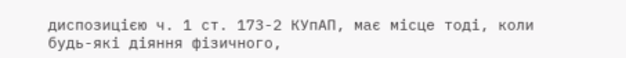диспозицією ч. 1 ст. 173-2 КУпАП, має місце тоді, коли будь-які діяння фізичного,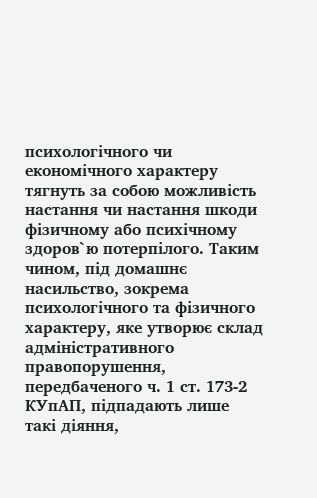психологічного чи економічного характеру тягнуть за собою можливість настання чи настання шкоди фізичному або психічному здоров`ю потерпілого. Таким чином, під домашнє насильство, зокрема психологічного та фізичного характеру, яке утворює склад адміністративного правопорушення, передбаченого ч. 1 ст. 173-2 КУпАП, підпадають лише такі діяння,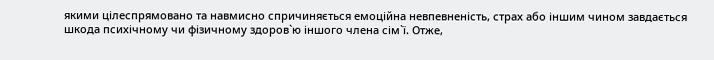якими цілеспрямовано та навмисно спричиняється емоційна невпевненість, страх або іншим чином завдається шкода психічному чи фізичному здоров`ю іншого члена сім`ї. Отже,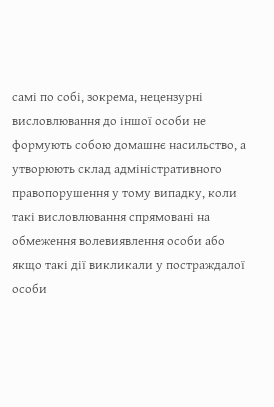самі по собі, зокрема, нецензурні висловлювання до іншої особи не формують собою домашнє насильство, а утворюють склад адміністративного правопорушення у тому випадку, коли такі висловлювання спрямовані на обмеження волевиявлення особи або якщо такі дії викликали у постраждалої особи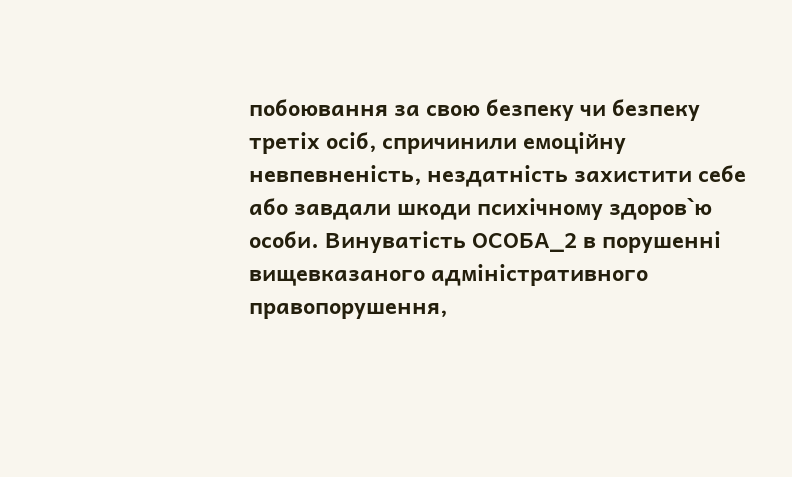побоювання за свою безпеку чи безпеку третіх осіб, спричинили емоційну невпевненість, нездатність захистити себе або завдали шкоди психічному здоров`ю особи. Винуватість ОСОБА_2 в порушенні вищевказаного адміністративного правопорушення,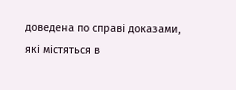доведена по справі доказами, які містяться в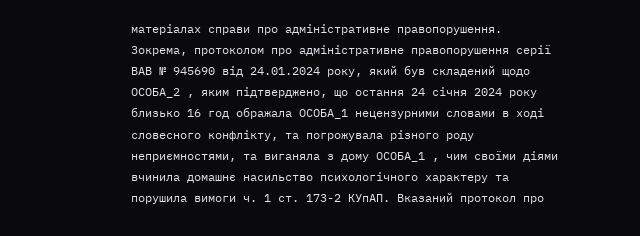матеріалах справи про адміністративне правопорушення. Зокрема, протоколом про адміністративне правопорушення серії ВАВ № 945690 від 24.01.2024 року, який був складений щодо ОСОБА_2 , яким підтверджено, що остання 24 січня 2024 року близько 16 год ображала ОСОБА_1 нецензурними словами в ході словесного конфлікту, та погрожувала різного роду неприємностями, та виганяла з дому ОСОБА_1 , чим своїми діями вчинила домашнє насильство психологічного характеру та порушила вимоги ч. 1 ст. 173-2 КУпАП. Вказаний протокол про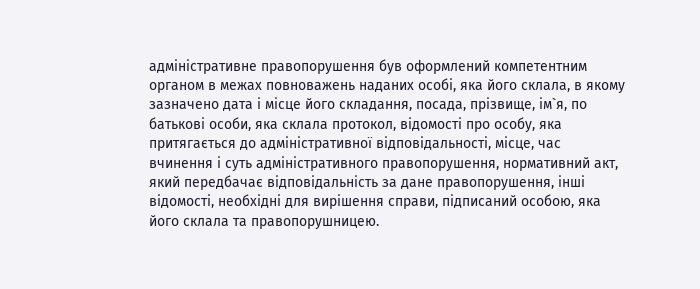адміністративне правопорушення був оформлений компетентним органом в межах повноважень наданих особі, яка його склала, в якому зазначено дата і місце його складання, посада, прізвище, ім`я, по батькові особи, яка склала протокол, відомості про особу, яка притягається до адміністративної відповідальності, місце, час вчинення і суть адміністративного правопорушення, нормативний акт, який передбачає відповідальність за дане правопорушення, інші відомості, необхідні для вирішення справи, підписаний особою, яка його склала та правопорушницею.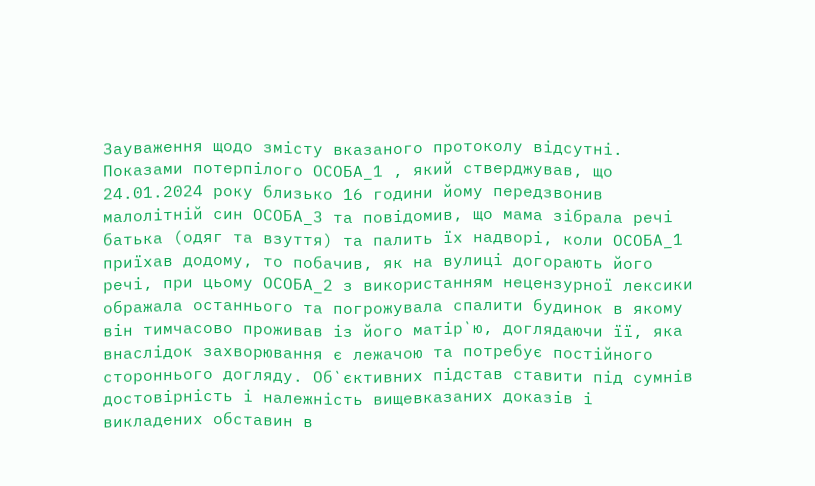Зауваження щодо змісту вказаного протоколу відсутні. Показами потерпілого ОСОБА_1 , який стверджував, що 24.01.2024 року близько 16 години йому передзвонив малолітній син ОСОБА_3 та повідомив, що мама зібрала речі батька (одяг та взуття) та палить їх надворі, коли ОСОБА_1 приїхав додому, то побачив, як на вулиці догорають його речі, при цьому ОСОБА_2 з використанням нецензурної лексики ображала останнього та погрожувала спалити будинок в якому він тимчасово проживав із його матір`ю, доглядаючи її, яка внаслідок захворювання є лежачою та потребує постійного стороннього догляду. Об`єктивних підстав ставити під сумнів достовірність і належність вищевказаних доказів і викладених обставин в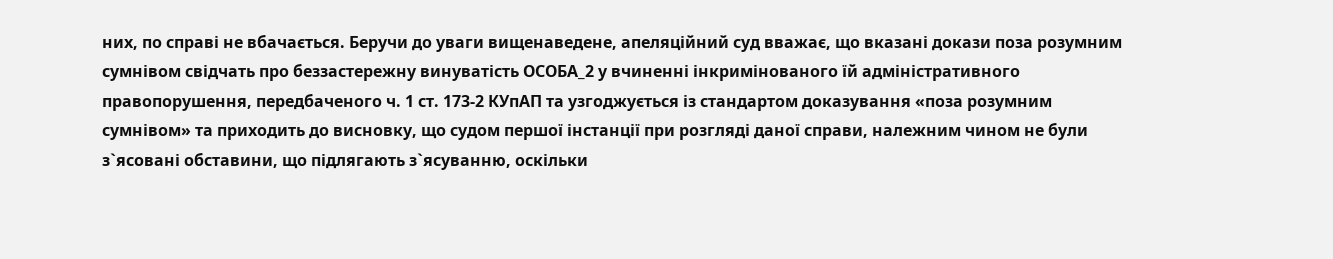них, по справі не вбачається. Беручи до уваги вищенаведене, апеляційний суд вважає, що вказані докази поза розумним сумнівом свідчать про беззастережну винуватість ОСОБА_2 у вчиненні інкримінованого їй адміністративного правопорушення, передбаченого ч. 1 ст. 173-2 КУпАП та узгоджується із стандартом доказування «поза розумним сумнівом» та приходить до висновку, що судом першої інстанції при розгляді даної справи, належним чином не були з`ясовані обставини, що підлягають з`ясуванню, оскільки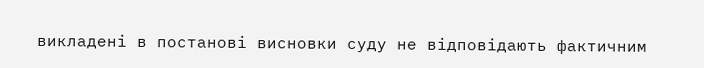викладені в постанові висновки суду не відповідають фактичним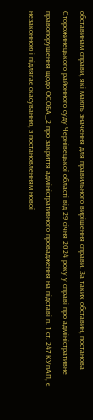обставинам справи, які мають значення для правильного вирішення справи. За таких обставин, постанова Сторожинецького районного суду Чернівецької області від 29 січня 2024 року у справі про адміністративне правопорушення щодо ОСОБА_2 про закриття адміністративного провадження на підставі п. 1 ст. 247 КУпАП, є незаконною і підлягає скасуванню, з постановленням нової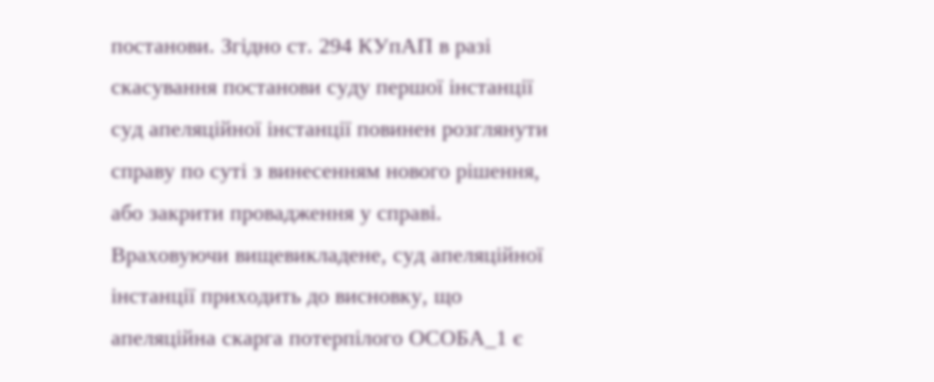постанови. Згідно ст. 294 КУпАП в разі скасування постанови суду першої інстанції суд апеляційної інстанції повинен розглянути справу по суті з винесенням нового рішення, або закрити провадження у справі. Враховуючи вищевикладене, суд апеляційної інстанції приходить до висновку, що апеляційна скарга потерпілого ОСОБА_1 є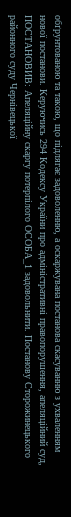обґрунтованою та такою, що підлягає задоволенню, а оскаржувана постанова скасуванню з ухваленням нової постанови. Керуючись 294 Кодексу України про адміністративні правопорушення, апеляційний суд,
ПОСТАНОВИВ: Апеляційну скаргу потерпілого ОСОБА_1 задовольнити. Постанову Сторожинецького районного суду Чернівецької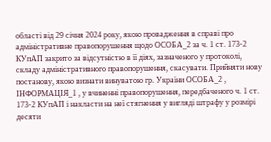області від 29 січня 2024 року, якою провадження в справі про адміністративне правопорушення щодо ОСОБА_2 за ч. 1 ст. 173-2 КУпАП закрито за відсутністю в її діях, зазначеного у протоколі, складу адміністративного правопорушення, скасувати. Прийняти нову постанову, якою визнати винуватою гр. України ОСОБА_2 , ІНФОРМАЦІЯ_1 , у вчиненні правопорушення, передбаченого ч. 1 ст. 173-2 КУпАП і накласти на неї стягнення у вигляді штрафу у розмірі десяти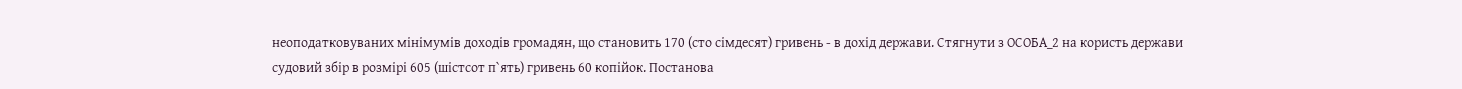неоподатковуваних мінімумів доходів громадян, що становить 170 (сто сімдесят) гривень - в дохід держави. Стягнути з ОСОБА_2 на користь держави судовий збір в розмірі 605 (шістсот п`ять) гривень 60 копійок. Постанова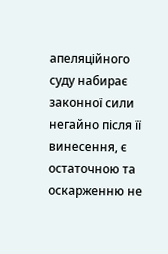апеляційного суду набирає законної сили негайно після її винесення, є остаточною та оскарженню не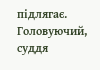підлягає. Головуючий, суддя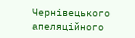Чернівецького апеляційного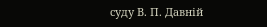суду В. П. Давній